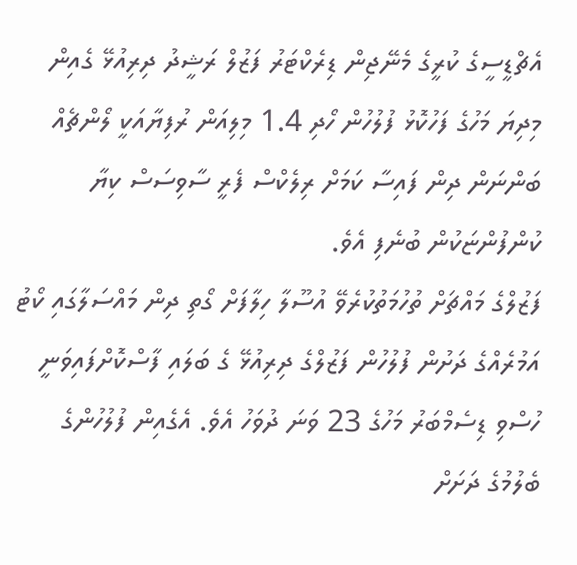އެޗްޑީސީގެ ކުރީގެ މެނޭޖިން ޑިރެކްޓަރު ފަޒުލް ރަޝީދު ދިރިއުޅޭ ގެއިން މިދިޔަ މަހުގެ ފަހުކޮޅު ފުލުހުން ހޯދި 1.4 މިލިއަން ރުފިޔާއަކީ ލޯންޗެއް ބަންނަން ދިން ފައިސާ ކަމަށް ރިލެކްސް ފެރީ ސާވިސަސް ކިޔާ ކުންފުންޏަކުން ބުނެފި އެވެ.
ފަޒުލްގެ މައްޗަށް ތުހުމަތުކުރެވޭ އުސޫލާ ހިލާފަށް ގޯތި ދިން މައްސަލާގައި ކޯޓު އަމުރެއްގެ ދަށުން ފުލުހުން ފަޒުލްގެ ދިރިއުޅޭ ގެ ބަލައި ފާސްކޮށްފައިވަނީ ހުސްވި ޑިސެމްބަރު މަހުގެ 23 ވަނަ ދުވަހު އެވެ. އެގެއިން ފުލުހުންގެ ބެލުމުގެ ދަށަށް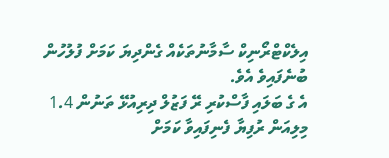އިލެކްޓްރޯނިކް ސާމާނުތަކެއް ގެންދިޔަ ކަމަށް ފުލުހުން ބުނެފައިވެ އެވެ.
އެ ގެ ބަލައި ފާސްކުރި ރޭ ފަޒުލް ދިރިއުޅޭ ތަނުން 1.4 މިލިއަން ރުފިޔާ ފެނިފައިވާ ކަމަށް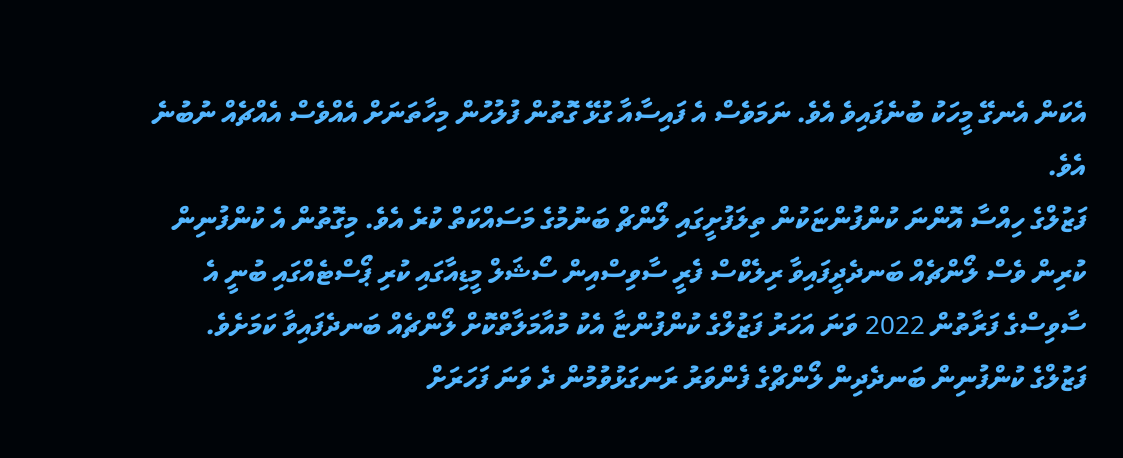އެކަން އެނގޭ މީހަކު ބުނެފައިވެ އެވެ. ނަމަވެސް އެ ފައިސާއާ ގުޅޭ ގޮތުން ފުލުހުން މިހާތަނަށް އެއްވެސް އެއްޗެއް ނުބުނެ އެވެ.
ފަޒުލްގެ ހިއްސާ އޮންނަ ކުންފުންޏަކުން ތިލަފުށީގައި ލޯންޗް ބަނުމުގެ މަސައްކަތް ކުރެ އެވެ. މިގޮތުން އެ ކުންފުނިން ކުރިން ވެސް ލޯންޗެއް ބަނދެދީފައިވާ ރިލެކްސް ފެރީ ސާވިސްއިން ސޯޝަލް މީޑިއާގައި ކުރި ޕޯސްޓެއްގައި ބުނީ އެ ސާވިސްގެ ފަރާތުން 2022 ވަނަ އަހަރު ފަޒުލްގެ ކުންފުންޏާ އެކު މުއާމަލާތްކޮށް ލޯންޗެއް ބަނދެފައިވާ ކަމަށެވެ.
ފަޒުލްގެ ކުންފުނިން ބަނދެދިން ލޯންޗްގެ ފެންވަރު ރަނގަޅުވުމުން ދެ ވަނަ ފަހަރަށް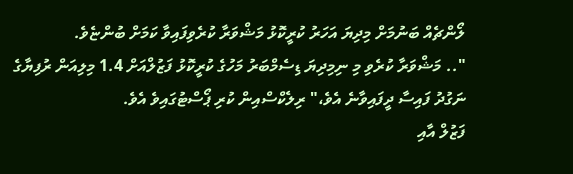ލޯންޗެއް ބަނުމަށް މިދިޔަ އަހަރު ކުރީކޮޅު މަޝްވަރާ ކުރެވިފައިވާ ކަމަށް ބުންޏެވެ.
".. މަޝްވަރާ ކުރެވި މި ނިމިދިޔަ ޑިސެމްބަރު މަހުގެ ކުރީކޮޅު ފަޒުލްއަށް 1.4 މިލިއަން ރުފިޔާގެ ނަގުދު ފައިސާ ދީފައިވާނެ އެވެ،" ރިލެކްސްއިން ކުރި ޕޯސްޓުގައިވެ އެވެ.
ފަޒުލް އާއި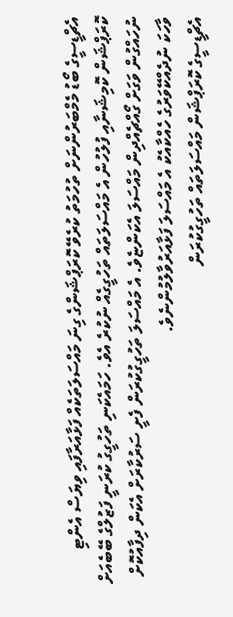އެޗްޑީސީގެ ބޯޑު މެމްބަރުންނަށް ތުހުމަތު ކުރެވޭ ކޮރަޕްޝަންގެ ގިނަ މައްސަލަތަކެއް ފަޅާއަރާފައި ވިޔަސް އެންޓި ކޮރަޕްޝަން ކޮމިޝަނާއި ފުލުހުން އެ މައްސަލަތައް ތަހުގީގެއް ނުކުރެ އެވެ. ހަމައެކަނި ތަހުގީގު ކުރަނީ ފަޒުލްގެ ބޭބެއަށް ނުހައްގުން ވަގަށް ގޯއްޗެއްދިން މައްސަލަ އެކަންޏެވެ. އެ މައްސަލަ ތަހުގީގުކުރަން ފެށީ ސަރުކާރަށް އެކަން ދިފާއުކޮށް ވާހަކަ ނުދެއްކޭވަރުގެ ހެއްކާއެކު އެ މައްސަލަ ފަޅާއަރުވާލުމުންނެވެ.
އެޗްޑީސީގެ ކޮރަޕްޝަން މައްސަލަތައް ތަހުގީގުކުރަން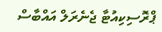ޕްރޮސިކިއުޓާ ޖެނެރަލް އައްބާސް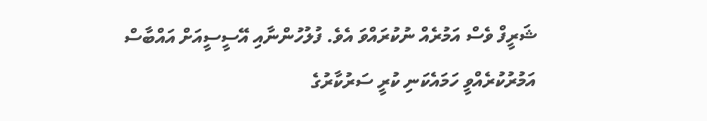ޝަރީފް ވެސް އަމުރެއް ނުކުރައްވަ އެވެ. ފުލުހުންނާއި އޭސީސީއަށް އައްބާސް އަމުރުކުރެއްވީ ހަމައެކަނި ކުރީ ސަރުކާރުގެ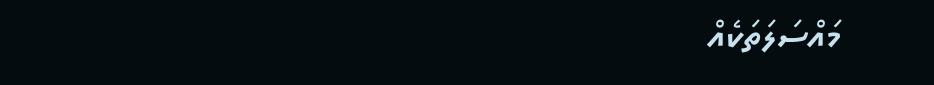މައްސަލަތަކެއް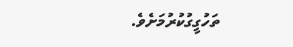ތަހުގީގުކުރުމަށެވެ.